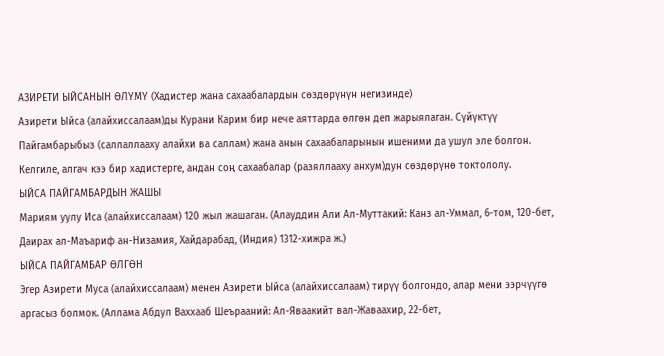АЗИРЕТИ ЫЙСАНЫН ӨЛҮМҮ (Хадистер жана сахаабалардын сөздөрүнүн негизинде)
Азирети Ыйса (алайхиссалаам)ды Курани Карим бир нече аяттарда өлгөн деп жарыялаган. Сүйүктүү Пайгамбарыбыз (саллаллааху алайхи ва саллам) жана анын сахаабаларынын ишеними да ушул эле болгон. Келгиле, алгач кээ бир хадистерге, андан соң сахаабалар (разяллааху анхум)дун сөздөрүнө токтололу.
ЫЙСА ПАЙГАМБАРДЫН ЖАШЫ
Мариям уулу Иса (алайхиссалаам) 120 жыл жашаган. (Алауддин Али Ал-Муттакий: Канз ал-Уммал, 6-том, 120-бет, Даирах ал-Маъариф ан-Низамия, Хайдарабад, (Индия) 1312-хижра ж.)
ЫЙСА ПАЙГАМБАР ӨЛГӨН
Эгер Азирети Муса (алайхиссалаам) менен Азирети Ыйса (алайхиссалаам) тирүү болгондо, алар мени ээрчүүгө аргасыз болмок. (Аллама Абдул Ваххааб Шеърааний: Ал-Яваакийт вал-Жаваахир, 22-бет,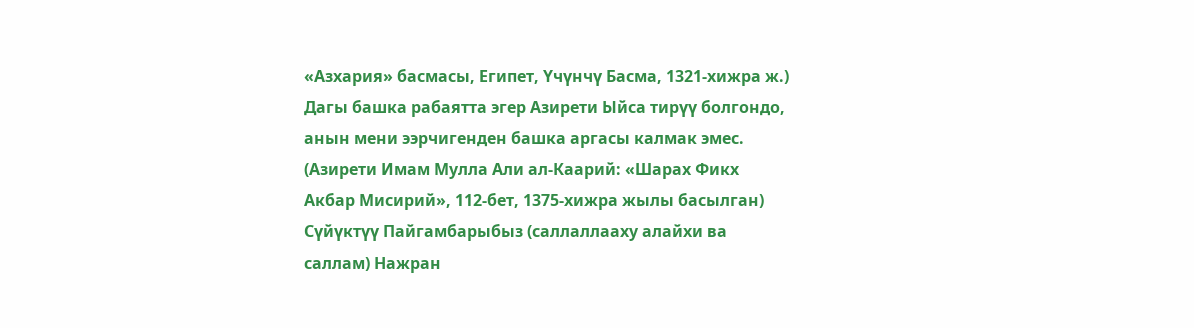«Азхария» басмасы, Египет, Үчүнчү Басма, 1321-хижра ж.)
Дагы башка рабаятта эгер Азирети Ыйса тирүү болгондо, анын мени ээрчигенден башка аргасы калмак эмес. (Азирети Имам Мулла Али ал-Каарий: «Шарах Фикх Акбар Мисирий», 112-бет, 1375-хижра жылы басылган)
Сүйүктүү Пайгамбарыбыз (саллаллааху алайхи ва саллам) Нажран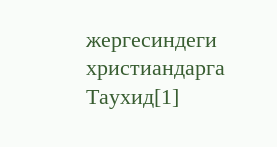жергесиндеги христиандарга Таухид[1]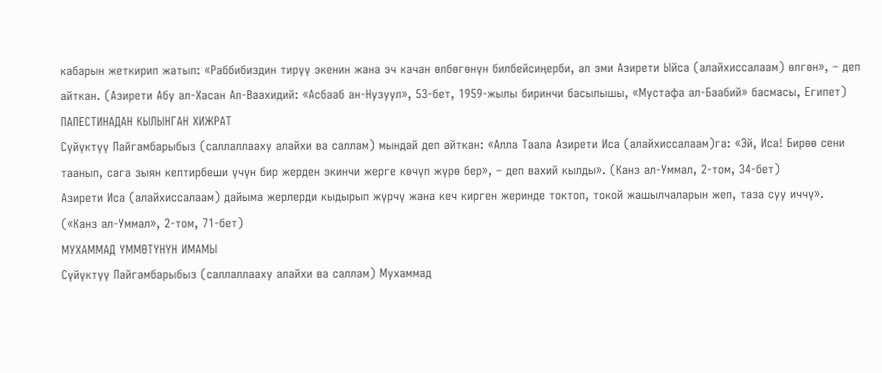кабарын жеткирип жатып: «Раббибиздин тирүү экенин жана эч качан өлбөгөнүн билбейсиңерби, ал эми Азирети Ыйса (алайхиссалаам) өлгөн», – деп айткан. (Азирети Абу ал-Хасан Ал-Ваахидий: «Асбааб ан-Нузуул», 53-бет, 1959-жылы биринчи басылышы, «Мустафа ал-Баабий» басмасы, Египет)
ПАЛЕСТИНАДАН КЫЛЫНГАН ХИЖРАТ
Сүйүктүү Пайгамбарыбыз (саллаллааху алайхи ва саллам) мындай деп айткан: «Алла Таала Азирети Иса (алайхиссалаам)га: «Эй, Иса! Бирөө сени таанып, сага зыян келтирбеши үчүн бир жерден экинчи жерге көчүп жүрө бер», – деп вахий кылды». (Канз ал-Уммал, 2-том, 34-бет)
Азирети Иса (алайхиссалаам) дайыма жерлерди кыдырып жүрчү жана кеч кирген жеринде токтоп, токой жашылчаларын жеп, таза суу иччү». («Канз ал-Уммал», 2-том, 71-бет)
МУХАММАД ҮММӨТҮНҮН ИМАМЫ
Сүйүктүү Пайгамбарыбыз (саллаллааху алайхи ва саллам) Мухаммад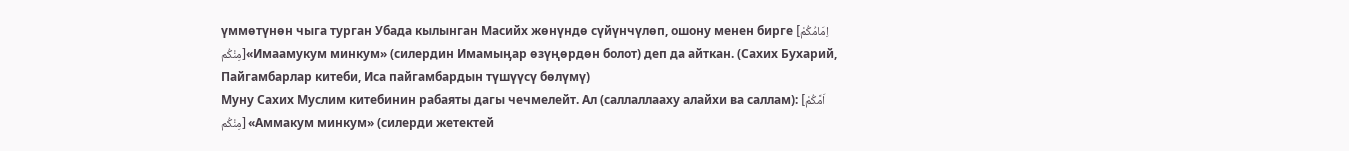үммөтүнөн чыга турган Убада кылынган Масийх жөнүндө сүйүнчүлөп, ошону менен бирге [اِمَامُکُمْ مِنْکُم]«Имаамукум минкум» (силердин Имамыӊар өзүңөрдөн болот) деп да айткан. (Сахих Бухарий, Пайгамбарлар китеби, Иса пайгамбардын түшүүсү бөлүмү)
Муну Сахих Муслим китебинин рабаяты дагы чечмелейт. Ал (саллаллааху алайхи ва саллам): [اَمَّکُمْ مِنْکُم] «Аммакум минкум» (силерди жетектей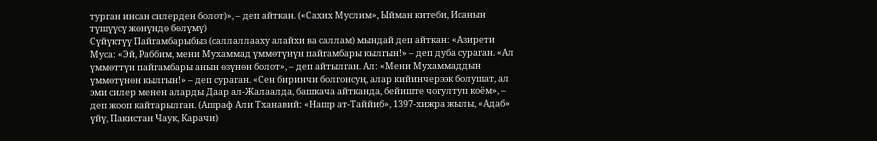турган инсан силерден болот)», – деп айткан. («Сахих Муслим», Ыйман китеби, Исанын түшүүсү жөнүндө бөлүмү)
Сүйүктүү Пайгамбарыбыз (саллаллааху алайхи ва саллам) мындай деп айткан: «Азирети Муса: «Эй, Раббим, мени Мухаммад үммөтүнүн пайгамбары кылгын!» – деп дуба сураган. «Ал үммөттүн пайгамбары анын өзүнөн болот», – деп айтылган. Ал: «Мени Мухаммаддын үммөтүнөн кылгын!» – деп сураган. «Сен биринчи болгонсуң, алар кийинчерээк болушат, ал эми силер менен аларды Даар ал-Жалаалда, башкача айтканда, бейиште чогултуп коём», – деп жооп кайтарылган. (Ашраф Али Тханавий: «Нашр ат-Таййиб», 1397-хижра жылы, «Адаб» үйү, Пакистан Чаук, Карачи)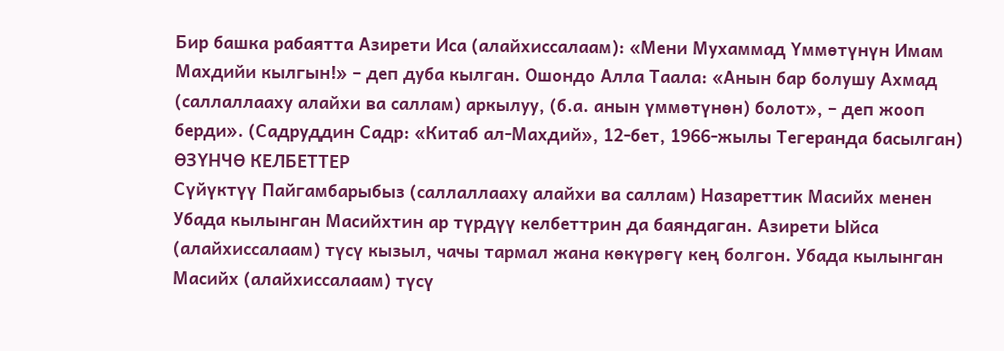Бир башка рабаятта Азирети Иса (алайхиссалаам): «Мени Мухаммад Үммөтүнүн Имам Махдийи кылгын!» – деп дуба кылган. Ошондо Алла Таала: «Анын бар болушу Ахмад (саллаллааху алайхи ва саллам) аркылуу, (б.а. анын үммөтүнөн) болот», – деп жооп берди». (Садруддин Садр: «Китаб ал-Махдий», 12-бет, 1966-жылы Тегеранда басылган)
ӨЗҮНЧӨ КЕЛБЕТТЕР
Сүйүктүү Пайгамбарыбыз (саллаллааху алайхи ва саллам) Назареттик Масийх менен Убада кылынган Масийхтин ар түрдүү келбеттрин да баяндаган. Азирети Ыйса (алайхиссалаам) түсү кызыл, чачы тармал жана көкүрөгү кең болгон. Убада кылынган Масийх (алайхиссалаам) түсү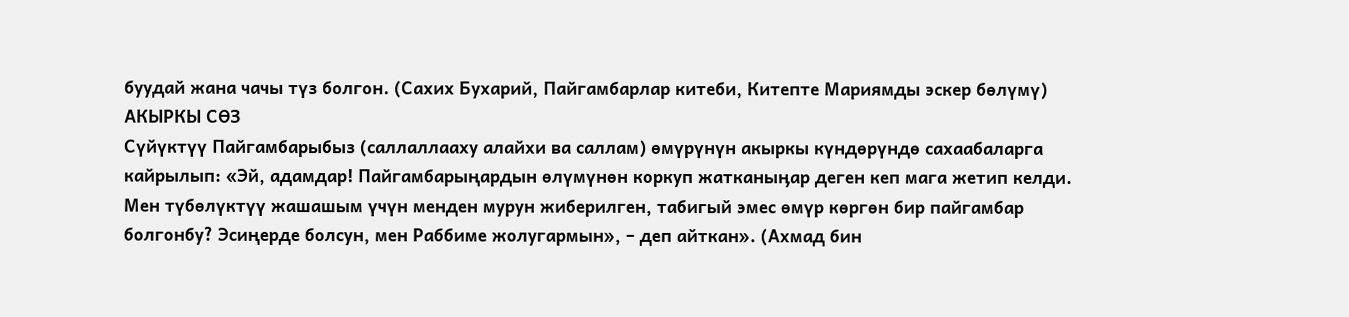буудай жана чачы түз болгон. (Сахих Бухарий, Пайгамбарлар китеби, Китепте Мариямды эскер бөлүмү)
АКЫРКЫ СӨЗ
Сүйүктүү Пайгамбарыбыз (саллаллааху алайхи ва саллам) өмүрүнүн акыркы күндөрүндө сахаабаларга кайрылып: «Эй, адамдар! Пайгамбарыңардын өлүмүнөн коркуп жатканыӊар деген кеп мага жетип келди. Мен түбөлүктүү жашашым үчүн менден мурун жиберилген, табигый эмес өмүр көргөн бир пайгамбар болгонбу? Эсиңерде болсун, мен Раббиме жолугармын», – деп айткан». (Ахмад бин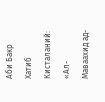Аби Бакр Хатиб Кисталаний: «Ал-Маваахид ад-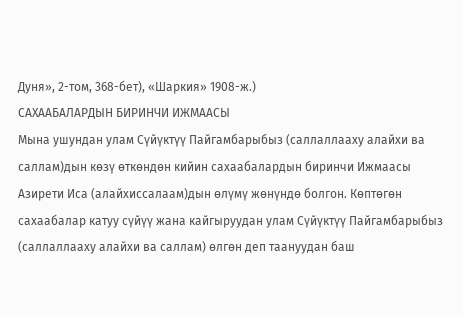Дуня», 2-том, 368-бет), «Шаркия» 1908-ж.)
САХААБАЛАРДЫН БИРИНЧИ ИЖМААСЫ
Мына ушундан улам Сүйүктүү Пайгамбарыбыз (саллаллааху алайхи ва саллам)дын көзү өткөндөн кийин сахаабалардын биринчи Ижмаасы Азирети Иса (алайхиссалаам)дын өлүмү жөнүндө болгон. Көптөгөн сахаабалар катуу сүйүү жана кайгыруудан улам Сүйүктүү Пайгамбарыбыз (саллаллааху алайхи ва саллам) өлгөн деп таануудан баш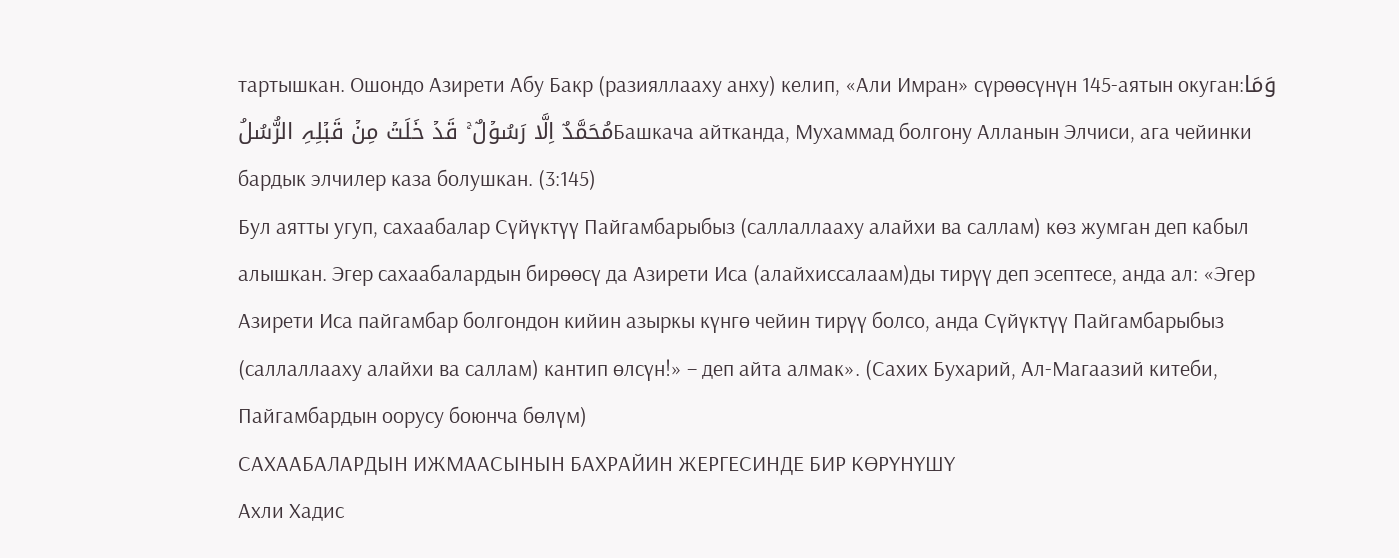тартышкан. Ошондо Азирети Абу Бакр (разияллааху анху) келип, «Али Имран» сүрөөсүнүн 145-аятын окуган:وَمَا مُحَمَّدٌ اِلَّا رَسُوۡلٌ ۚ قَدۡ خَلَتۡ مِنۡ قَبۡلِہِ الرُّسُلُБашкача айтканда, Мухаммад болгону Алланын Элчиси, ага чейинки бардык элчилер каза болушкан. (3:145)
Бул аятты угуп, сахаабалар Сүйүктүү Пайгамбарыбыз (саллаллааху алайхи ва саллам) көз жумган деп кабыл алышкан. Эгер сахаабалардын бирөөсү да Азирети Иса (алайхиссалаам)ды тирүү деп эсептесе, анда ал: «Эгер Азирети Иса пайгамбар болгондон кийин азыркы күнгө чейин тирүү болсо, анда Сүйүктүү Пайгамбарыбыз (саллаллааху алайхи ва саллам) кантип өлсүн!» – деп айта алмак». (Сахих Бухарий, Ал-Магаазий китеби, Пайгамбардын оорусу боюнча бөлүм)
САХААБАЛАРДЫН ИЖМААСЫНЫН БАХРАЙИН ЖЕРГЕСИНДЕ БИР КӨРҮНҮШҮ
Ахли Хадис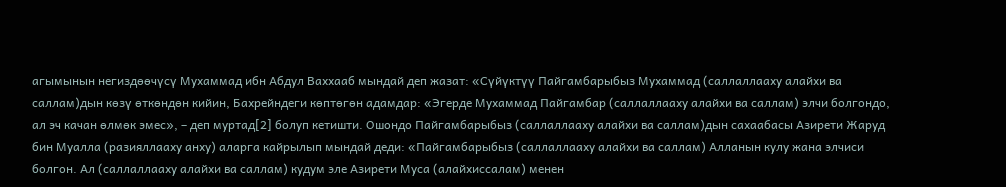агымынын негиздөөчүсү Мухаммад ибн Абдул Ваххааб мындай деп жазат: «Сүйүктүү Пайгамбарыбыз Мухаммад (саллаллааху алайхи ва саллам)дын көзү өткөндөн кийин, Бахрейндеги көптөгөн адамдар: «Эгерде Мухаммад Пайгамбар (саллаллааху алайхи ва саллам) элчи болгондо, ал эч качан өлмөк эмес», – деп муртад[2] болуп кетишти. Ошондо Пайгамбарыбыз (саллаллааху алайхи ва саллам)дын сахаабасы Азирети Жаруд бин Муалла (разияллааху анху) аларга кайрылып мындай деди: «Пайгамбарыбыз (саллаллааху алайхи ва саллам) Алланын кулу жана элчиси болгон. Ал (саллаллааху алайхи ва саллам) кудум эле Азирети Муса (алайхиссалам) менен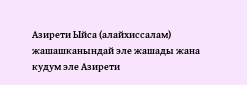Азирети Ыйса (алайхиссалам) жашашканындай эле жашады жана кудум эле Азирети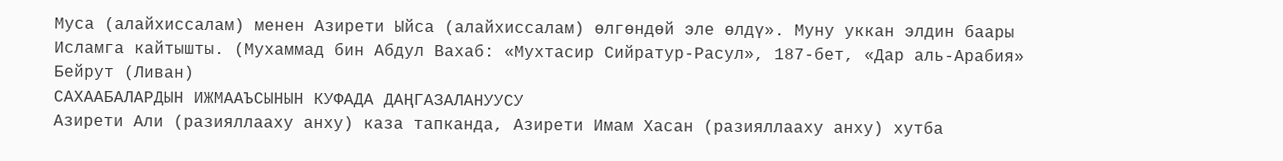Муса (алайхиссалам) менен Азирети Ыйса (алайхиссалам) өлгөндөй эле өлдү». Муну уккан элдин баары Исламга кайтышты. (Мухаммад бин Абдул Вахаб: «Мухтасир Сийратур-Расул», 187-бет, «Дар аль-Арабия» Бейрут (Ливан)
САХААБАЛАРДЫН ИЖМААЪСЫНЫН КУФАДА ДАҢГАЗАЛАНУУСУ
Азирети Али (разияллааху анху) каза тапканда, Азирети Имам Хасан (разияллааху анху) хутба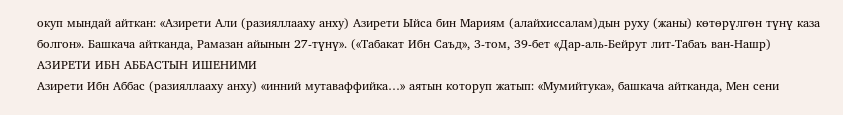окуп мындай айткан: «Азирети Али (разияллааху анху) Азирети Ыйса бин Мариям (алайхиссалам)дын руху (жаны) көтөрүлгөн түнү каза болгон». Башкача айтканда, Рамазан айынын 27-түнү». («Табакат Ибн Саъд», 3-том, 39-бет «Дар-аль-Бейрут лит-Табаъ ван-Нашр)
АЗИРЕТИ ИБН АББАСТЫН ИШЕНИМИ
Азирети Ибн Аббас (разияллааху анху) «инний мутаваффийка…» аятын которуп жатып: «Мумийтука», башкача айтканда, Мен сени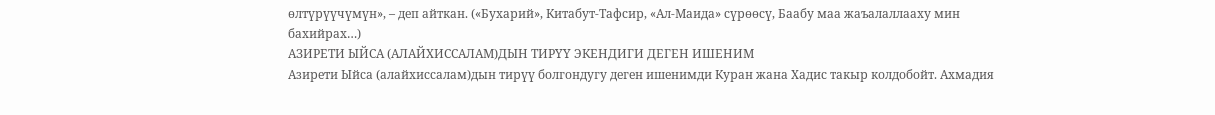өлтүрүүчүмүн», – деп айткан. («Бухарий», Китабут-Тафсир, «Ал-Маида» сүрөөсү, Баабу маа жаъалаллааху мин бахийрах…)
АЗИРЕТИ ЫЙСА (АЛАЙХИССАЛАМ)ДЫН ТИРҮҮ ЭКЕНДИГИ ДЕГЕН ИШЕНИМ
Азирети Ыйса (алайхиссалам)дын тирүү болгондугу деген ишенимди Куран жана Хадис такыр колдобойт. Ахмадия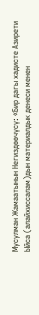Мусулман Жамаатынын Негиздөөчүсү: «Бир дагы хадисте Азирети Ыйса (алайхиссалам)дын материалдык денеси менен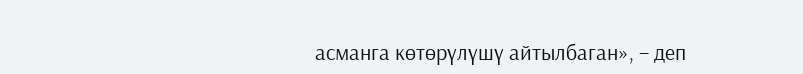асманга көтөрүлүшү айтылбаган», – деп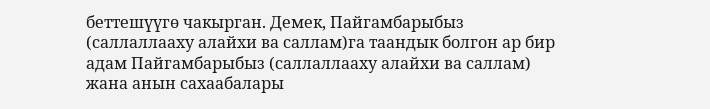беттешүүгө чакырган. Демек, Пайгамбарыбыз (саллаллааху алайхи ва саллам)га таандык болгон ар бир адам Пайгамбарыбыз (саллаллааху алайхи ва саллам) жана анын сахаабалары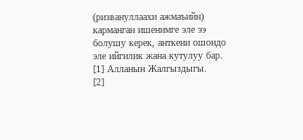(ризвануллаахи ажмаъийн) карманган ишенимге эле ээ болушу керек, анткени ошондо эле ийгилик жана кутулуу бар.
[1] Алланын Жалгыздыгы.
[2]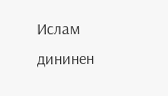Ислам дининен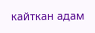кайткан адам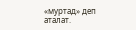«муртад» деп аталат.